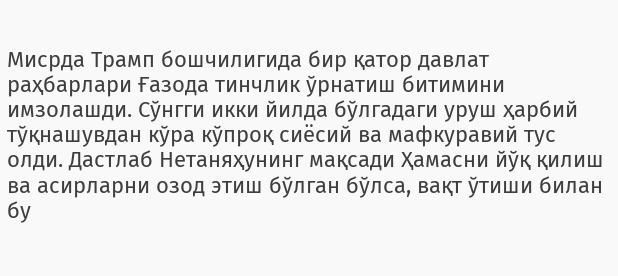Мисрда Трамп бошчилигида бир қатор давлат раҳбарлари Ғазода тинчлик ўрнатиш битимини имзолашди. Сўнгги икки йилда бўлгадаги уруш ҳарбий тўқнашувдан кўра кўпроқ сиёсий ва мафкуравий тус олди. Дастлаб Нетаняҳунинг мақсади Ҳамасни йўқ қилиш ва асирларни озод этиш бўлган бўлса, вақт ўтиши билан бу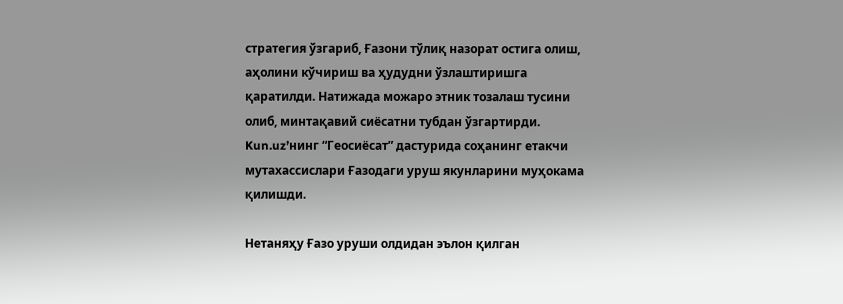стратегия ўзгариб, Ғазони тўлиқ назорат остига олиш, аҳолини кўчириш ва ҳудудни ўзлаштиришга қаратилди. Натижада можаро этник тозалаш тусини олиб, минтақавий сиёсатни тубдан ўзгартирди. Kun.uz’нинг “Геосиёсат” дастурида соҳанинг етакчи мутахассислари Ғазодаги уруш якунларини муҳокама қилишди.

Нетаняҳу Ғазо уруши олдидан эълон қилган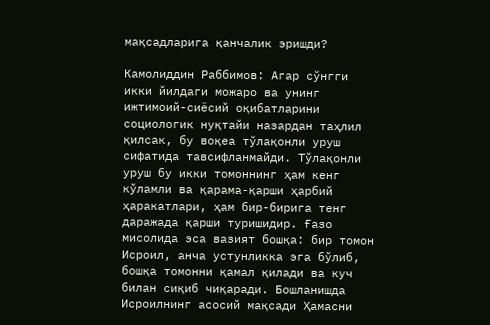мақсадларига қанчалик эришди?

Камолиддин Раббимов: Агар сўнгги икки йилдаги можаро ва унинг ижтимоий-сиёсий оқибатларини социологик нуқтайи назардан таҳлил қилсак, бу воқеа тўлақонли уруш сифатида тавсифланмайди. Тўлақонли уруш бу икки томоннинг ҳам кенг кўламли ва қарама-қарши ҳарбий ҳаракатлари, ҳам бир-бирига тенг даражада қарши туришидир. Ғазо мисолида эса вазият бошқа: бир томон Исроил, анча устунликка эга бўлиб, бошқа томонни қамал қилади ва куч билан сиқиб чиқаради. Бошланишда Исроилнинг асосий мақсади Ҳамасни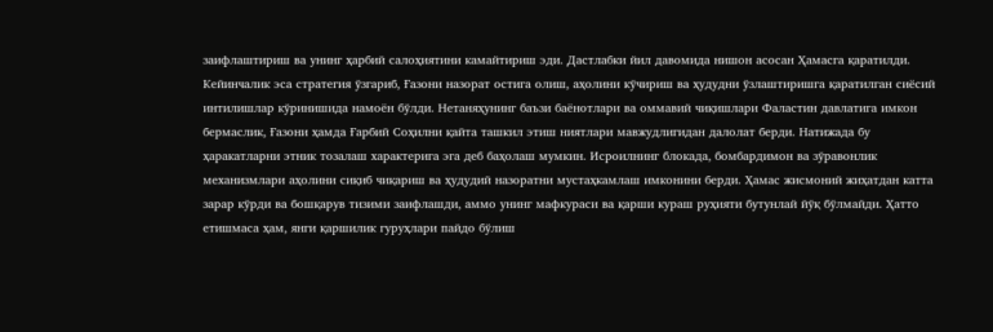заифлаштириш ва унинг ҳарбий салоҳиятини камайтириш эди. Дастлабки йил давомида нишон асосан Ҳамасга қаратилди. Кейинчалик эса стратегия ўзгариб, Ғазони назорат остига олиш, аҳолини кўчириш ва ҳудудни ўзлаштиришга қаратилган сиёсий интилишлар кўринишида намоён бўлди. Нетаняҳунинг баъзи баёнотлари ва оммавий чиқишлари Фаластин давлатига имкон бермаслик, Ғазони ҳамда Ғарбий Соҳилни қайта ташкил этиш ниятлари мавжудлигидан далолат берди. Натижада бу ҳаракатларни этник тозалаш характерига эга деб баҳолаш мумкин. Исроилнинг блокада, бомбардимон ва зўравонлик механизмлари аҳолини сиқиб чиқариш ва ҳудудий назоратни мустаҳкамлаш имконини берди. Ҳамас жисмоний жиҳатдан катта зарар кўрди ва бошқарув тизими заифлашди, аммо унинг мафкураси ва қарши кураш руҳияти бутунлай йўқ бўлмайди. Ҳатто етишмаса ҳам, янги қаршилик гуруҳлари пайдо бўлиш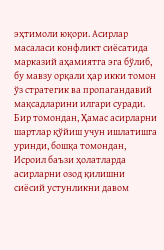эҳтимоли юқори. Асирлар масаласи конфликт сиёсатида марказий аҳамиятга эга бўлиб, бу мавзу орқали ҳар икки томон ўз стратегик ва пропагандавий мақсадларини илгари суради. Бир томондан, Ҳамас асирларни шартлар қўйиш учун ишлатишга уринди, бошқа томондан, Исроил баъзи ҳолатларда асирларни озод қилишни сиёсий устунликни давом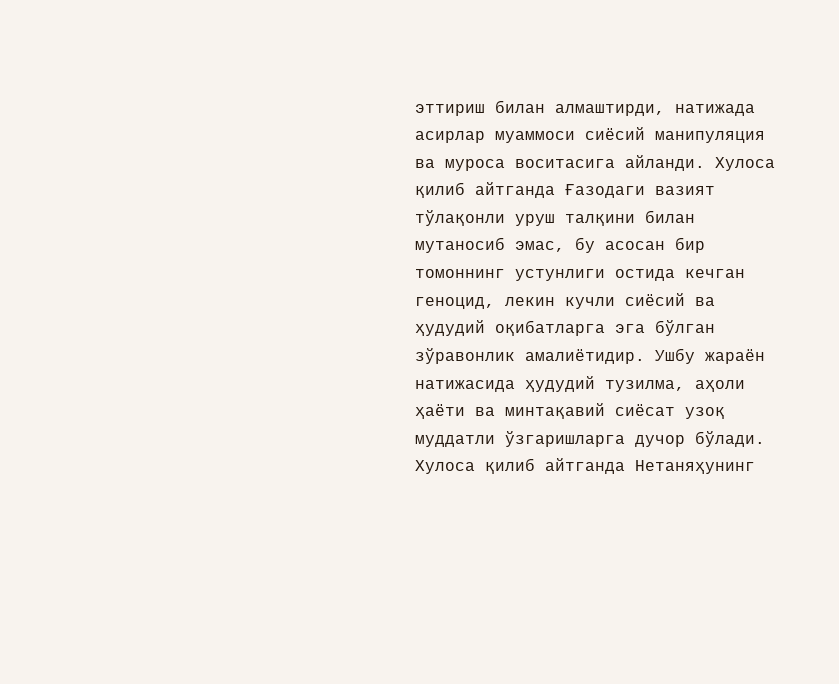эттириш билан алмаштирди, натижада асирлар муаммоси сиёсий манипуляция ва муроса воситасига айланди. Хулоса қилиб айтганда Ғазодаги вазият тўлақонли уруш талқини билан мутаносиб эмас, бу асосан бир томоннинг устунлиги остида кечган геноцид, лекин кучли сиёсий ва ҳудудий оқибатларга эга бўлган зўравонлик амалиётидир. Ушбу жараён натижасида ҳудудий тузилма, аҳоли ҳаёти ва минтақавий сиёсат узоқ муддатли ўзгаришларга дучор бўлади. Хулоса қилиб айтганда Нетаняҳунинг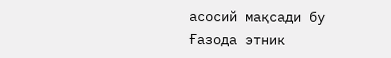асосий мақсади бу Ғазода этник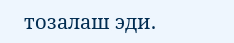тозалаш эди.